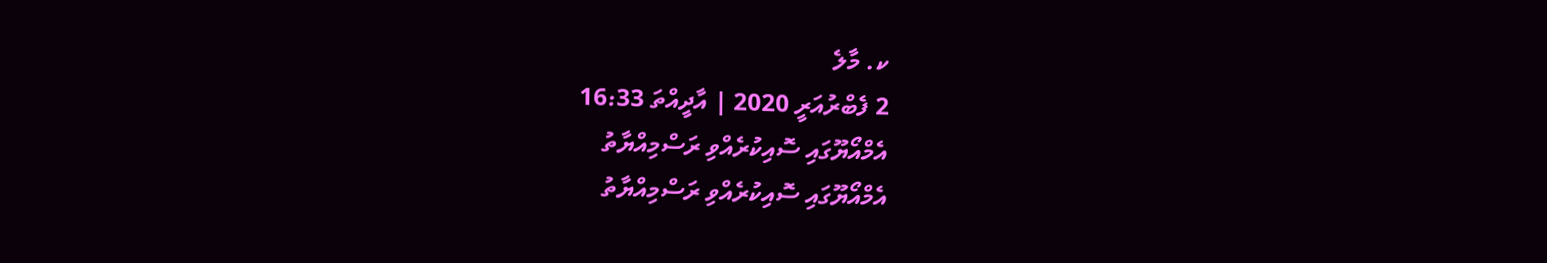ކ. މާލެ
2 ފެބްރުއަރީ 2020 | އާދީއްތަ 16:33
އެމްއޯޔޫގައި ސޮއިކުރެއްވި ރަސްމިއްޔާތު
އެމްއޯޔޫގައި ސޮއިކުރެއްވި ރަސްމިއްޔާތު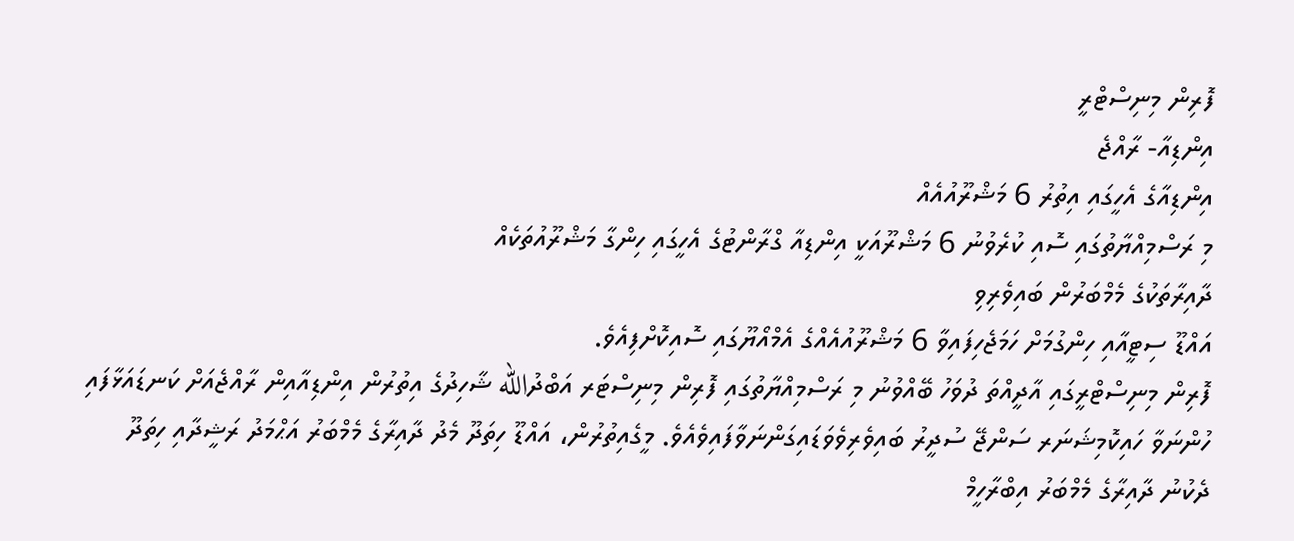ފޮރިން މިނިސްޓްރީ
އިންޑިއާ- ރާއްޖެ
އިންޑިއާގެ އެހީގައި އިތުރު 6 މަޝްރޫއުއެއް
މި ރަސްމިއްޔާތުގައި ސޮއި ކުރެވުނު 6 މަޝްރޫއަކީ އިންޑިއާ ގްރާންޓުގެ އެހީގައި ހިންގާ މަޝްރޫއުތަކެއް
ދާއިރާތަކުގެ މެމްބަރުން ބައިވެރިވި
އައްޑޫ ސިޓީއާއި ހިންގުމަށް ހަމަޖެހިފައިވާ 6 މަޝްރޫއުއެއްގެ އެމްއޯޔޫގައި ސޮއިކޮށްފިއެވެ.
ފޮރިން މިނިސްޓްރީގައި އާދީއްތަ ދުވަހު ބޭއްވުނު މި ރަސްމިއްޔާތުގައި ފޮރިން މިނިސްޓަރ އަބްދުالله ޝާހިދުގެ އިތުރުން އިންޑިއާއިން ރާއްޖެއަށް ކަނޑައަޅާފައި ހުންނަވާ ހައިކޮމިޝަނަރ ސަންޖޭ ސުދީރު ބައިވެރިވެވަޑައިގަންނަވާފައިވެއެވެ. މީގެއިތުރުން، އައްޑޫ ހިތަދޫ މެދު ދާއިރާގެ މެމްބަރު އަޙްމަދު ރަޝީދާއި ހިތަދޫ ދެކުނު ދާއިރާގެ މެމްބަރު އިބްރާހީމް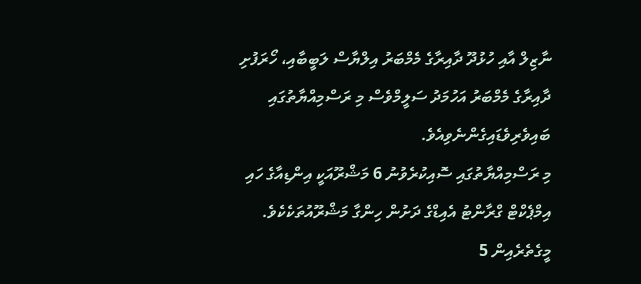ނާޒިލް އާއި ހުޅުދޫ ދާއިރާގެ މެމްބަރު އިލްޔާސް ލަބީބާއި، ހޯރަފުށި ދާއިރާގެ މެމްބަރު އަހުމަދު ސަލީމްވެސް މި ރަސްމިއްޔާތުގައި ބައިވެރިވެޑައިގެންނެވިއެވެ.
މި ރަސްމިއްޔާތުގައި ސޮއިކުރެވުނު 6 މަޝްރޫއަކީ އިންޑިއާގެ ހައި އިމްޕެކްޓް ގްރާންޓު އެއިޑްގެ ދަށުން ހިންގާ މަޝްރޫއުތަކެކެވެ. މީގެތެރެއިން 5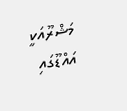މަޝްރޫއަކީ އައްޑޫގައި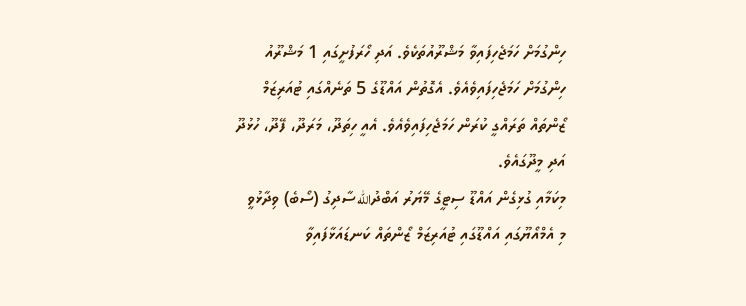ހިންގުމަށް ހަމަޖެހިފައިވާ މަޝްރޫއުތަކެވެ. އަދި ހޯރަފުށީގައި 1 މަޝްރޫއު ހިންގުމަށް ހަމަޖެހިފައިވެއެވެ. އެގޮތުން އައްޑޫގެ 5 ތަނެއްގައި ޓުއަރިޒަމް ޒޯންތައް ތަރައްގީ ކުރަން ހަމަޖެހިފައިވެއެވެ. އެއީ ހިތަދޫ، މަރަދޫ، ފޭދޫ، ހުޅުދޫ އަދި މީދޫގައެވެ.
މިކަމާއި ގުޅިގެން އައްޑޫ ސިޓީގެ މޭޔަރު އަބްދުالله ސާދިގު (ސޯބެ) ވިދާޅުވީ މި އެމްއޯޔޫގައި އައްޑޫގައި ޓުއަރިޒަމް ޒޯންތައް ކަނޑައަޅާފައިވާ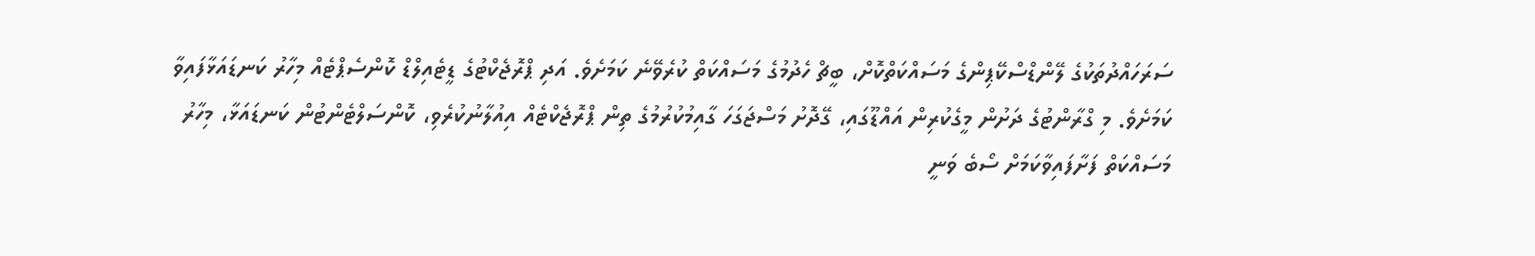ސަރަހައްދުތަކުގެ ލޭންޑްސްކޭޕިންގެ މަސައްކަތްކޮށް، ބީޗް ހެދުމުގެ މަސައްކަތް ކުރެވޭނެ ކަމަށެވެ. އަދި ޕްރޮޖެކްޓުގެ ޑީޓެއިލްޑް ކޮންސެޕްޓެއް މިހާރު ކަނޑައަޅާފައިވާ ކަމަށެވެ. މި ގްރާންޓުގެ ދަށުން މީގެކުރިން އައްޑޫގައި، ގޭދޮށު މަސްޖަގަހަ ގާއިމުކުރުމުގެ ތިން ޕްރޮޖެކްޓެއް އިއުލާނުކުރެވި، ކޮންސަލްޓެންޓުން ކަނޑައަޅާ، މިހާރު މަސައްކަތް ފަށާފައިވާކަމަށް ސޯބެ ވަނީ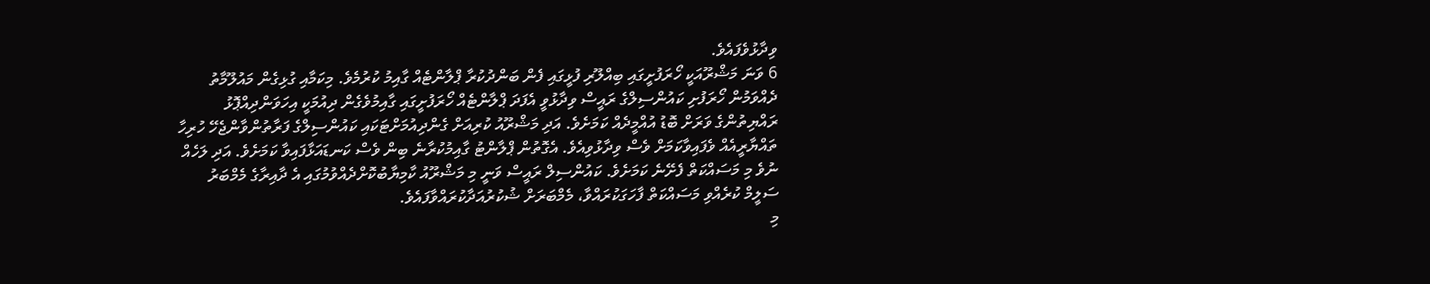ވިދާޅުވެފައެވެ.
6 ވަނަ މަޝްރޫއަކީ ހޯރަފުށީގައި ބިއްލޫރި ފުޅީގައި ފެން ބަންދުކުރާ ޕްލާންޓެއް ގާއިމު ކުރުމެވެ. މިކަމާއި ގުޅިގެން މައުލޫމާތު ދެއްވަމުން ހޯރަފުށި ކައުންސިލްގެ ރައީސް ވިދާޅުވީ އެފަދަ ޕްލާންޓެއް ހޯރަފުށީގައި ގާއިމުވެގެން ދިއުމަކީ އިހަވަންދިއްޕޮޅު ރައްޔިތުންގެ ވަރަށް ބޮޑު އުއްމީދެއް ކަމަށެވެ. އަދި މަޝްރޫއު ކުރިއަށް ގެންދިއުމަށްޓަކައި ކައުންސިލްގެ ފަރާތުންވާންޖެހޭ ހުރިހާ ތައްޔާރީއެއް ވެފައިވާކަމަށް ވެސް ވިދާޅުވިއެވެ. އެގޮތުން ޕްލާންޓު ގާއިމުކުރާނެ ބިން ވެސް ކަނޑައަޅާފައިވާ ކަމަށެވެ. އަދި ލަހެއް ނުވެ މި މަސައްކަތް ފެށޭނެ ކަމަށެވެ. ކައުންސިލް ރައީސް ވަނީ މި މަޝްރޫއު ކާމިޔާބުކޮށްދެއްވުމުގައި އެ ދާއިރާގެ މެމްބަރު ސަލީމް ކުރެއްވި މަސައްކަތް ފާހަގަކުރައްވާ، މެމްބަރަށް ޝުކުރުއަދާކުރައްވާފައެވެ.
މި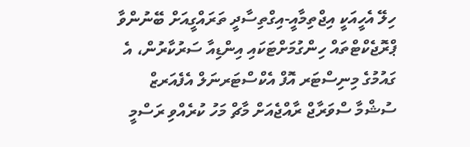ހިލޭ އެހީއަކީ އިޖްތިމާއީ-އިގްތިސާދީ ތަރައްގީއަށް ބޭނުންވާ ޕްރޮޖެކްޓްތައް ހިންގުމަށްޓަކައި އިންޑިއާ ސަރުކާރުން، އެ ގައުމުގެ މިނިސްޓަރ އޮފް އެކްސްޓަރނަލް އެފެއަރޒް ސުޝްމާ ސްވަރާޖް ރާއްޖެއަށް މާޗް މަހު ކުރެއްވި ރަސްމީ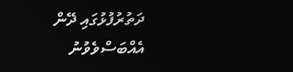ދަތުރުފުޅުގައި ދޭން އެއްބަސްވެވުނު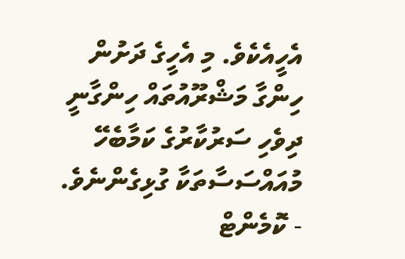އެހީއެކެވެ. މި އެހީގެ ދަށުން ހިންގާ މަޝްރޫއުތައް ހިންގާނީ ދިވެހި ސަރުކާރުގެ ކަމާބެހޭ މުއައްސަސާތަކާ ގުޅިގެންނެވެ.
- ކޮމެންޓް